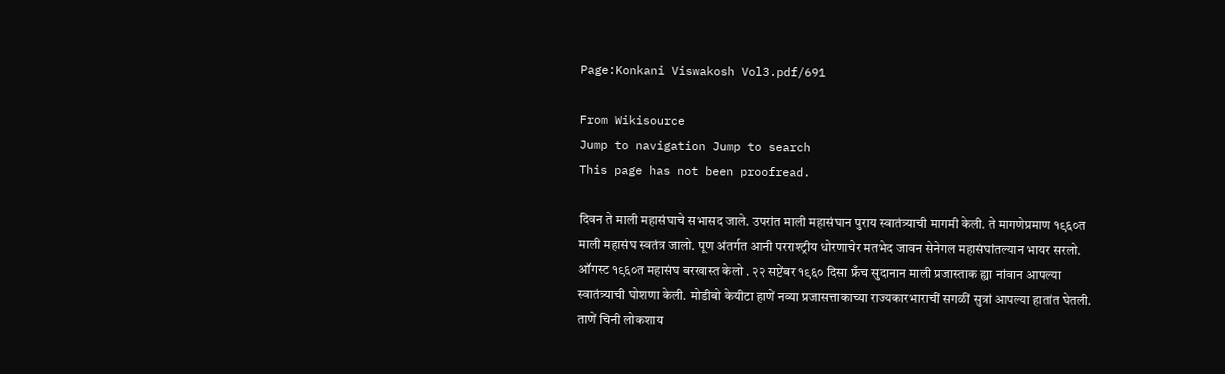Page:Konkani Viswakosh Vol3.pdf/691

From Wikisource
Jump to navigation Jump to search
This page has not been proofread.

दिवन ते माली महासंघाचे सभासद जाले. उपरांत माली महासंघान पुराय स्वातंत्र्याची मागमी केली. ते मागणेप्रमाण १९६०त माली महासंघ स्वतंत्र जालो. पूण अंतर्गत आनी परराश्ट्रीय धोरणाचेर मतभेद जावन सेनेगल महासंघांतल्यान भायर सरलो. ऑगस्ट १९६०त महासंघ बरखास्त केलो . २२ सप्टेंबर १९६० दिसा फ्रँच सुदानान माली प्रजास्ताक ह्या नांवान आपल्या स्वातंत्र्याची घोशणा केली. मोडीबो केयीटा हाणें नव्या प्रजासत्ताकाच्या राज्यकारभाराचीं सगळीं सुत्रां आपल्या हातांत घेतली. ताणें चिनी लोकशाय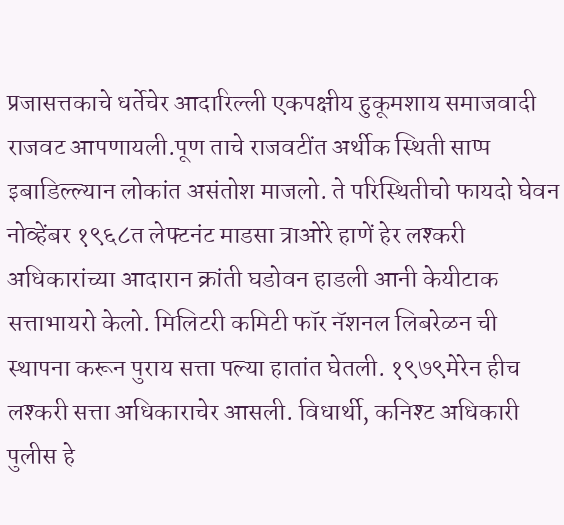प्रजासत्तकाचे धर्तेचेर आदारिल्ली एकपक्षीय हुकूमशाय समाजवादी राजवट आपणायली.पूण ताचे राजवटींत अर्थीक स्थिती साप्प इबाडिल्ल्यान लोकांत असंतोश माजलो. ते परिस्थितीचो फायदो घेवन नोव्हेंबर १९६८त लेफ्टनंट माडसा त्राओरे हाणें हेर लश्करी अधिकारांच्या आदारान क्रांती घडोवन हाडली आनी केयीटाक सत्ताभायरो केलो. मिलिटरी कमिटी फॉर नॅशनल लिबरेळन ची स्थापना करून पुराय सत्ता पल्या हातांत घेतली. १९७९मेरेन हीच लश्करी सत्ता अधिकाराचेर आसली. विधार्थी, कनिश्ट अधिकारी पुलीस हे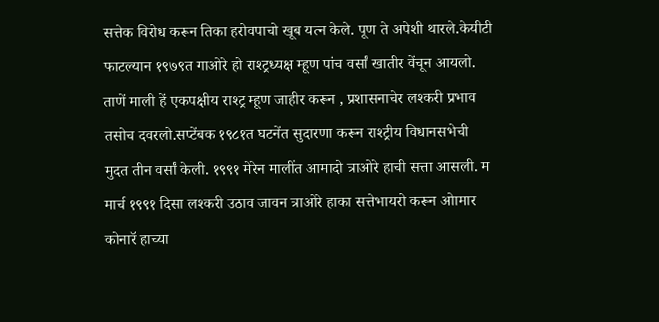सत्तेक विरोध करून तिका हरोवपाचो खूब यत्न केले. पूण ते अपेशी थारले.केयीटी फाटल्यान १९७९त गाओरे हो राश्ट्रध्यक्ष म्हूण पांच वर्सां खातीर वेंचून आयलो. ताणें माली हें एकपक्षीय राश्ट्र म्हूण जाहीर करून , प्रशासनाचेर लश्करी प्रभाव तसोच दवरलो.सप्टेंबक १९८१त घटनेंत सुदारणा करून राश्ट्रीय विधानसभेची मुदत तीन वर्सां केली. १९९१ मेरेन मालींत आमादो त्राओरे हाची सत्ता आसली. म मार्च १९९१ दिसा लश्करी उठाव जावन त्राओरे हाका सत्तेभायरो करून ओामार कोनारॅ हाच्या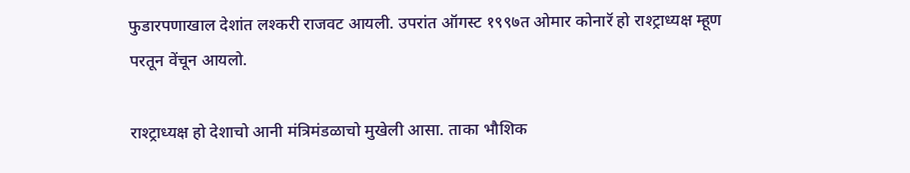फुडारपणाखाल देशांत लश्करी राजवट आयली. उपरांत ऑगस्ट १९९७त ओमार कोनारॅ हो राश्ट्राध्यक्ष म्हूण परतून वेंचून आयलो.

राश्ट्राध्यक्ष हो देशाचो आनी मंत्रिमंडळाचो मुखेली आसा. ताका भौशिक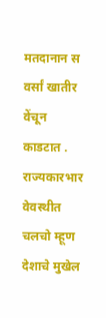मतदानान स वर्सां खातीर वेंचून काडटात . राज्यकारभार वेवस्थीत चलचो म्हूण देशाचे मुखेल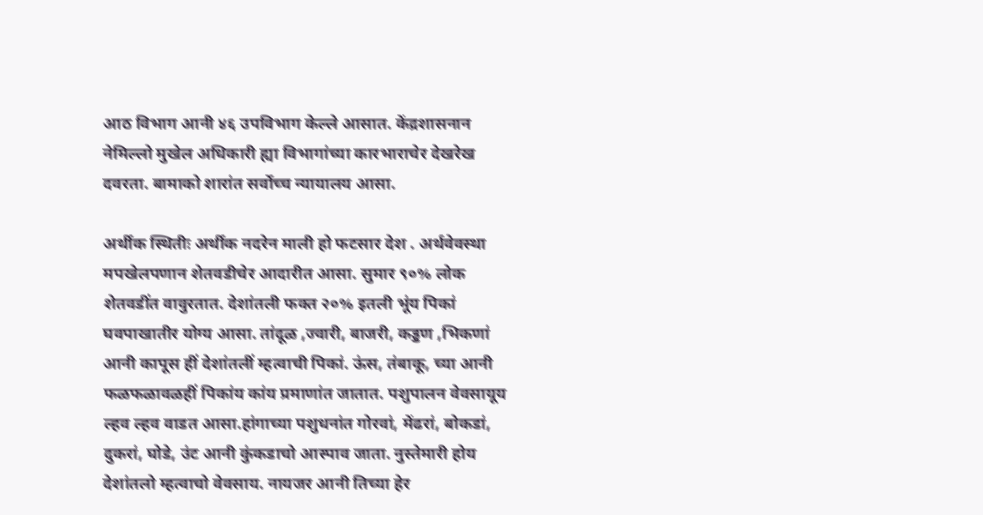आठ विभाग आनी ४६ उपविभाग केल्ले आसात. केंद्रशासनान नेमिल्लो मुखेल अधिकारी ह्या विभागांच्या कारभाराचेर देखरेख दवरता. बामाको शारांत सर्वोच्च न्यायालय आसा.

अर्थीक स्थितीः अर्थीक नदरेन माली हो फटसार देश . अर्थवेवस्था मपखेलपणान शेतवडीचेर आदारीत आसा. सुमार ९०% लोक शेतवडींत वावुरतात. देशांतली फक्त २०% इतली भूंय पिकां घवपाखातीर योग्य आसा. तांदूळ ,ज्वारी, बाजरी, कड्डण ,भिकणां आनी कापूस हीं देशांतलीं म्हत्वाची पिकां. ऊंस, तंबाकू, च्या आनी फळफळावळहीं पिकांय कांय प्रमाणांत जातात. पशुपालन वेवसायूय ल्हव ल्हव वाडत आसा.हांगाच्या पशुधनांत गोरवां, मेंढरां, बोकडां, दुकरां, घोडे, उंट आनी कुंकडाचो आस्पाव जाता. नुस्तेमारी होय देशांतलो म्हत्वाचो वेवसाय. नायजर आनी तिच्या हेर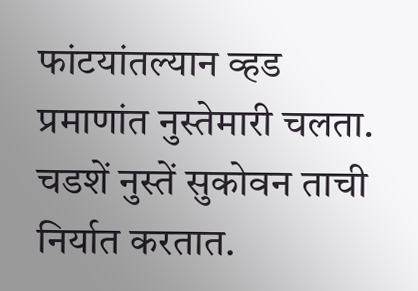फांटयांतल्यान व्हड प्रमाणांत नुस्तेमारी चलता. चडशें नुस्तें सुकोवन ताची निर्यात करतात.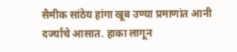सैमीक सांठेय हांगा खूब उण्या प्रमाणांत आनी दर्ज्याचे आसात. हाका लागून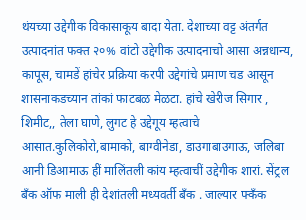थंयच्या उद्देगीक विकासाकूय बादा येता. देशाच्या वट्ट अंतर्गत उत्पादनांत फक्त २०% वांटो उद्देगीक उत्पादनाचो आसा अन्नधान्य, कापूस, चामडें हांचेर प्रक्रिया करपी उद्देगांचे प्रमाण चड आसून शासनाकडच्यान तांकां फाटबळ मेळटा. हांचे खेरीज सिगार , शिमीट,, तेला घाणे, लुगट हे उद्देगूय म्हत्वाचे आसात.कुलिकोरो,बामाको, बाग्वीनेडा, डाउगाबाउगाऊ, जलिबा आनी डिआमाऊ हीं मालिंतली कांय म्हत्वाचीं उद्देगीक शारां. सेंट्रल बँक ऑफ माली ही देशांतली मध्यवर्ती बँक . जाल्यार फ्कँक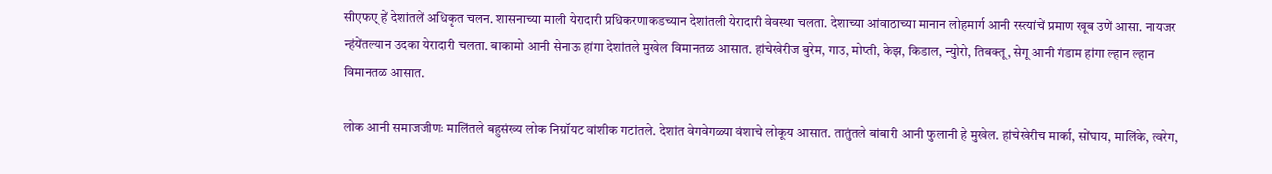सीएफए् हें देशांतलें अधिकृत चलन. शासनाच्या माली येरादारी प्रधिकरणाकडच्यान देशांतली येरादारी वेवस्था चलता. देशाच्या आंवाठाच्या मानान लोहमार्ग आनी रस्त्यांचें प्रमाण खूब उणें आसा. नायजर न्हंयेंतल्यान उदका येरादारी चलता. बाकामो आनी सेनाऊ हांगा देशांतले मुखेल विमानतळ आसात. हांचेखेरीज बुरेम, गाउ, मोप्ती, केझ, किडाल, न्युोरो, तिबक्तू, सेगू आनी गंडाम हांगा ल्हान ल्हान विमानतळ आसात.

लोक आनी समाजजीणः मालिंतले बहुसंख्य लोक निग्रॉयट वांशीक गटांतले. देशांत वेगवेगळ्या वंशाचे लोकूय आसात. तातुंतले बांबारी आनी फुलानी हे मुखेल. हांचेखेरीच मार्का, सोंघाय, मालिंके, त्वरेग,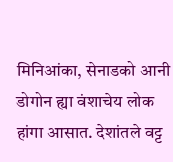मिनिआंका, सेनाडको आनी डोगोन ह्या वंशाचेय लोक हांगा आसात. देशांतले वट्ट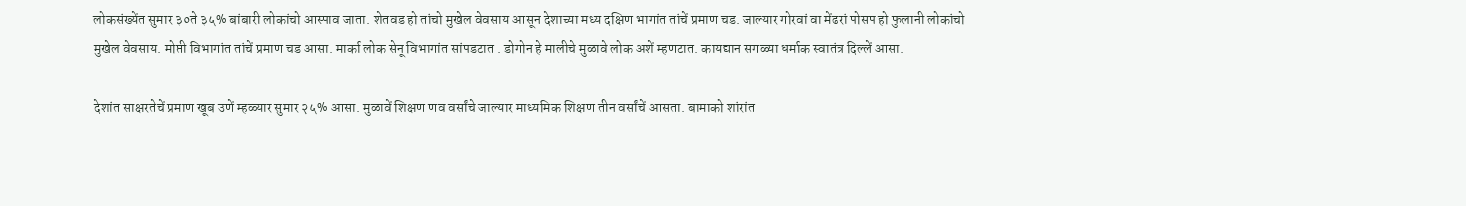लोकसंख्येंत सुमार ३०ते ३५% बांबारी लोकांचो आस्पाव जाता. शेतवड हो तांचो मुखेल वेवसाय आसून देशाच्या मध्य दक्षिण भागांत तांचें प्रमाण चड. जाल्यार गोरवां वा मेंढरां पोसप हो फुलानी लोकांचो मुखेल वेवसाय. मोप्ती विभागांत तांचें प्रमाण चड आसा. मार्का लोक सेनू विभागांत सांपडटात . डोगोन हे मालीचे मुळावे लोक अशें म्हणटात. कायद्यान सगळ्या धर्माक स्वातंत्र दिल्लें आसा.

देशांत साक्षरतेचें प्रमाण खूब उणें म्हळ्यार सुमार २५% आसा. मुळावें शिक्षण णव वर्सांचे जाल्यार माध्यमिक शिक्षण तीन वर्सांचें आसता. बामाको शांरांत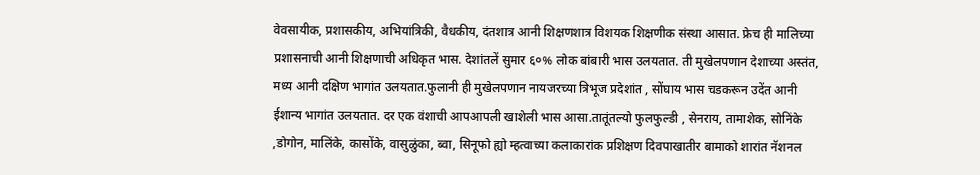वेवसायीक, प्रशासकीय, अभियांत्रिकी, वैधकीय, दंतशात्र आनी शिक्षणशात्र विशयक शिक्षणीक संस्था आसात. फ्रेच ही मालिच्या प्रशासनाची आनी शिक्षणाची अधिकृत भास. देशांतलें सुमार ६०% लोक बांबारी भास उलयतात. ती मुखेलपणान देशाच्या अस्तंत, मध्य आनी दक्षिण भागांत उलयतात.फुलानी ही मुखेलपणान नायजरच्या त्रिभूज प्रदेशांत , सोंघाय भास चडकरून उदेंत आनी ईशान्य भागांत उलयतात. दर एक वंशाची आपआपली खाशेली भास आसा.तातूंतल्यो फुलफुल्डी , सेनराय, तामाशेक, सोनिंके ,डोगोन, मालिंके, कासोंके, वासुळुंका, ब्वा, सिनूफो ह्यो म्हत्वाच्या कलाकारांक प्रशिक्षण दिवपाखातीर बामाको शारांत नॅशनल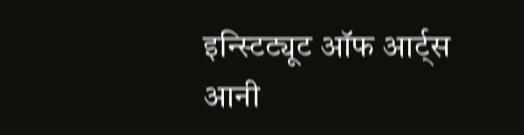इन्स्टिट्यूट ऑफ आर्ट्स आनी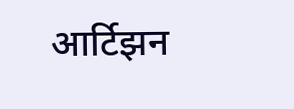आर्टिझन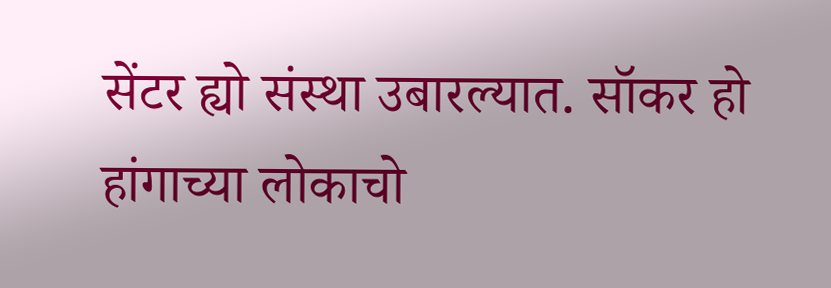सेंटर ह्यो संस्था उबारल्यात. सॉकर हो हांगाच्या लोकाचो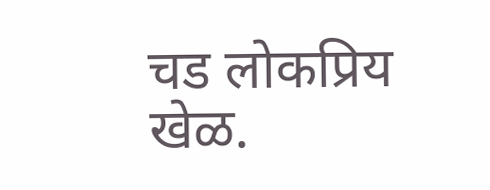चड लोकप्रिय खेळ.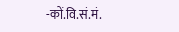-कों.वि.सं.मं.